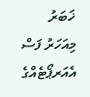ޚަބަރު
މިއަހަރު ފަސް އެއަރޕޯޓެއްގެ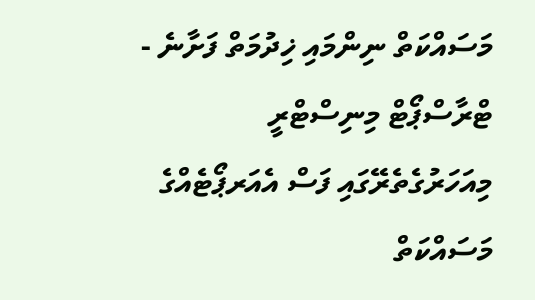މަސައްކަތް ނިންމައި ޚިދުމަތް ފަށާނެ - ޓްރާސްޕޯޓް މިނިސްޓްރީ
މިއަހަރުގެތެރޭގައި ފަސް އެއަރޕޯޓެއްގެ މަސައްކަތް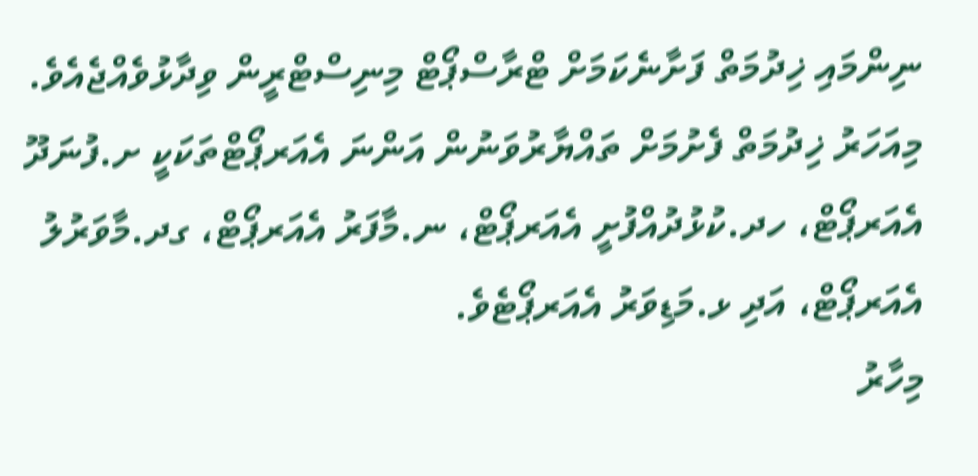ނިންމައި ޚިދުމަތް ފަށާނެކަމަށް ޓްރާސްޕޯޓް މިނިސްޓްރީން ވިދާޅުވެއްޖެއެވެ. މިއަހަރު ޚިދުމަތް ފެށުމަށް ތައްޔާރުވަނުން އަންނަ އެއަރޕޯޓްތަކަކީ ށ.ފުނަދޫ އެއަރޕޯޓް، ހދ.ކުޅުދުއްފުށީ އެއަރޕޯޓް، ނ.މާފަރު އެއަރޕޯޓް، ގދ.މާވަރުލު އެއަރޕޯޓް، އަދި ޅ.މަޑިވަރު އެއަރޕޯޓެވެ.
މިހާރު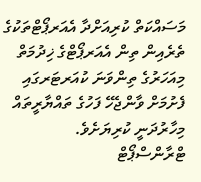މަސައްކަތް ކުރިއަށްދާ އެއަރޕޯޓްތަކުގެ ތެރެއިން ތިން އެއަރޕޯޓްގެ ޚިދުމަތް މިއަހަރުގެ ތިންވަނަ ކުއަރޓަރގައި ފެށުމަށް ވާންޖެހޭ ފަހުގެ ތައްޔާރީތައް މިހާރުދަނީ ކުރިޔަށެވެ.
ޓްރާންސްޕޯޓް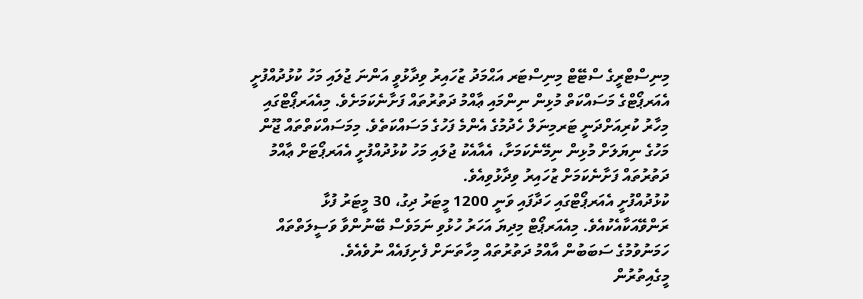މިނިސްޓްރީގެ ސްޓޭޓް މިނިސްޓަރ އަޙްމަދު ޒުހައިރު ވިދާޅުވީ އަންނަ ޖުލައި މަހު ކުޅުދުއްފުށީ އެއަރޕޯޓްގެ މަސައްކަތް މުޅިން ނިންމައި ޢާއްމު ދަތުރުތައް ފަށާނެކަމަށެވެ. މިއެއަރޕޯޓްގައި މިހާރު ކުރިއަށްދަނީ ޓަރމިނަލް ހެދުމުގެ އެންމެ ފަހުގެ މަސައްކަތެވެ. މިމަސައްކަތްތައް ޖޫން މަހުގެ ނިޔަލަށް މުޅިން ނިމޭނެކަމަށާ، އެއާއެކު ޖުލައި މަހު ކުޅުދުއްފުށީ އެއަރޕޯޓަށް ޢާއްމު ދަތުރުތައް ފަށާނެކަމަށް ޒުހައިރު ވިދާޅުވިއެވެ.
ކުޅުދުއްފުށީ އެއަރޕޯޓްގައި ހަދާފައި ވަނީ 1200 މީޓަރު ދިގު، 30 މީޓަރު ފުޅާ ރަންވޭއަކާއެކުއެވެ. މިއެއަރޕޯޓް މިދިޔަ އަހަރު ހުޅުވި ނަމަވެސް ބޭނުންވާ ވަސީލަތްތައް ހަމަނުވުމުގެ ސަބަބުން އާއްމު ދަތުރުތައް މިހާތަނަށް ފެށިފައެއް ނުވެއެވެ.
މީގެއިތުރުން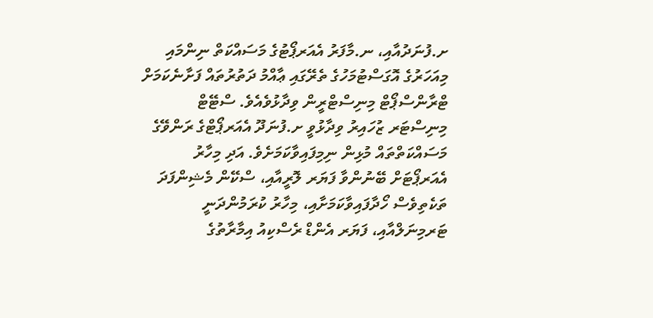ށ.ފުނަދުއާއި، ނ.މާފަރު އެއަރޕޯޓުގެ މަސައްކަތް ނިންމައި މިއަހަރުގެ އޮގަސްޓުމަހުގެ ތެރޭގައި ޢާއްމު ދަތުރުތައް ފަށާނެކަމަށް ޓްރާންސްޕޯޓް މިނިސްޓްރީން ވިދާޅުވެއެވެ. ސްޓޭޓް މިނިސްޓަރ ޒުހައިރު ވިދާޅުވީ ށ.ފުނަދޫ އެއަރޕޯޓްގެ ރަންވޭގެ މަސައްކަތްތައް މުޅިން ނިމިފައިވާކަމަށެވެ. އަދި މިހާރު އެއަރޕޯޓަށް ބޭނުންވާ ފަޔަރ ލޮރީއާއި، ސްކޭން މެޝިންފަދަ ތަކެތިވެސް ހޯދާފައިވާކަމަށާއި، މިހާރު ކުރަމުންދަނީ ޓަރމިނަލްއާއި، ފަޔަރ އެންޑް ރެސްކިއު އިމާރާތުގެ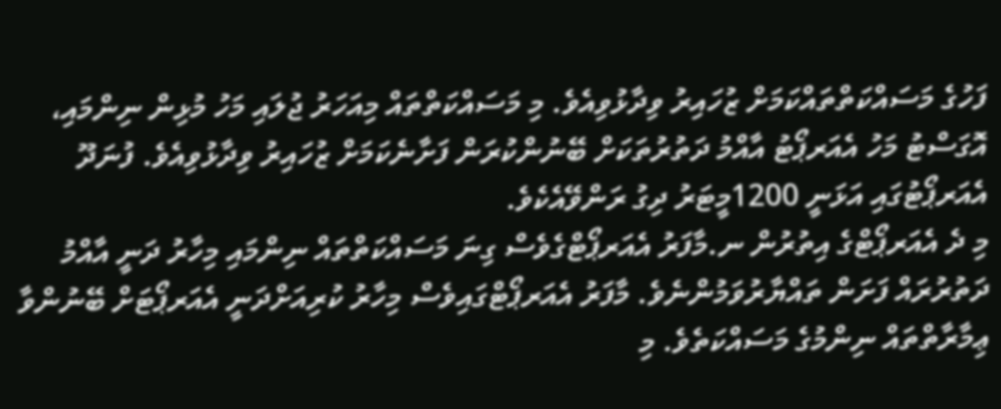ފަހުގެ މަސައްކަތްތައްކަމަށް ޒުހައިރު ވިދާޅުވިއެވެ. މި މަސައްކަތްތައް މިއަހަރު ޖުލައި މަހު މުޅިން ނިންމައި، އޮގަސްޓު މަހު އެއަރޕޯޓު އާއްމު ދަތުރުތަކަށް ބޭނުންކުރަން ފަށާނެކަމަށް ޒުހައިރު ވިދާޅުވިއެވެ. ފުނަދޫ އެއަރޕޯޓުގައި އަޅަނީ 1200މީޓަރު ދިގު ރަންވޭއެކެވެ.
މި ދެ އެއަރޕޯޓްގެ އިތުރުން ނ.މާފަރު އެއަރޕޯޓްގެވެސް ގިނަ މަސައްކަތްތައް ނިންމައި މިހާރު ދަނީ އާއްމު ދަތުރުރައް ފަށަން ތައްޔާރުވަމުންނެވެ. މާފަރު އެއަރޕޯޓްގައިވެސް މިހާރު ކުރިއަށްދަނީ އެއަރޕޯޓަށް ބޭނުންވާ ޢިމާރާތްތައް ނިންމުގެ މަސައްކަތެވެ. މި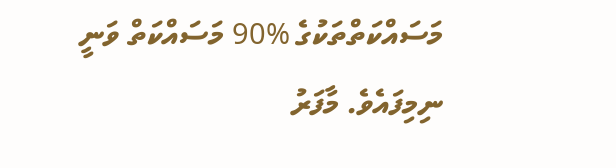މަސައްކަތްތަކުގެ %90 މަސައްކަތް ވަނީ ނިމިފައެވެ. މާފަރު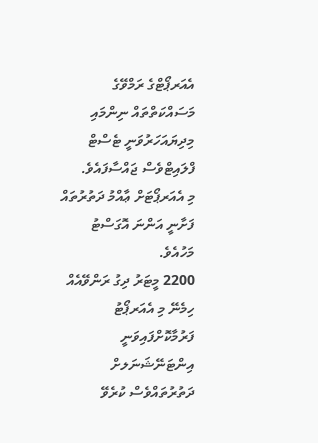އެއަރޕޯޓްގެ ރަމްވޭގެ މަސައްކަތްތައް ނިންމައި މިދިޔައަހަރުވަނީ ޓެސްޓް ފްލައިޓްވެސް ޖައްސާފައެވެ.
މި އެއަރޕޯޓަށް ޢާއްމު ދަތުރުތައް ފަށާނީ އަންނަ އޮގަސްޓު މަހުއެވެ.
2200 މީޓަރު ދިގު ރަންވޭއެއް ހިމެނޭ މި އެއަރޕޯޓު ފަރުމާކޮށްފައިވަނީ އިންޓަނޭޝަނަލށް ދަތުރުތައްވެސް ކުރެވޭ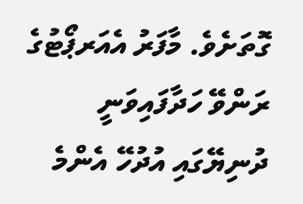ގޮތަށެވެ. މާފަރު އެއަރޕޯޓުގެ ރަންވޭ ހަދާފައިވަނީ ދުނިޔޭގައި އުދުހޭ އެންމެ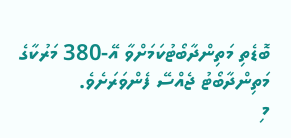ބޮޑެތި މަތިންދާބޯޓުކަމަށްވާ އޭ-380 މަރުކާގެ މަތިންދާބޯޓު ޖެއްސޭ ފެންވަރަށެވެ.
މި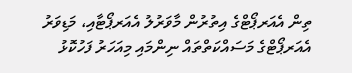ތިން އެއަރޕޯޓްގެ އިތުރުން މާވަރުލު އެއަރޕޯޓާއި، މަޑިވަރު އެއަރޕޯޓްގެ މަސައްކަތްތައް ނިންމައި މިއަހަރު ފަހުކޮޅު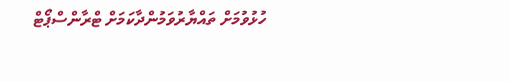ހުޅުވުމަށް ތައްޔާރުވަމުންދާކަމަށް ޓްރާންސްޕޯޓް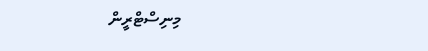މިނިސްޓްރީން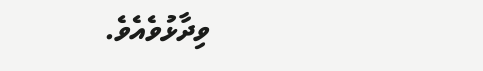ވިދާޅުވެއެވެ.